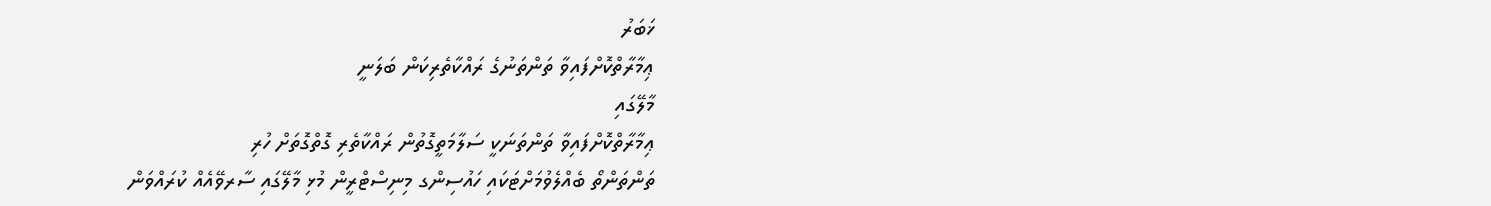ޚަބަރު
ޢިމާރާތްކޮށްފައިވާ ތަންތަނުގެ ރައްކާތެރިކަން ބަލަނީ
މާލޭގައި
ޢިމާރާތްކޮށްފައިވާ ތަންތަނަކީ ސަލާމަތީގޮތުން ރައްކާތެރި ގޮތްގޮތަށް ހުރި
ތަންތަންތޯ ބެއްލެވުމަށްޓަކައި ހައުސިންގ މިނިސްޓްރީން މުޅި މާލޭގައި ސާރވޭއެއް ކުރައްވަން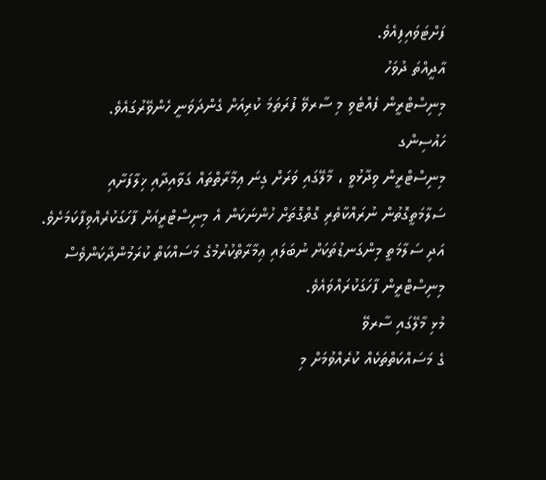ފަށްޓަވައިފިއެވެ.
އާދީއްތަ ދުވަހު
މިނިސްޓްރީން ފެއްޓެވި މި ސާރވޭ ފުރަތަމަ ކުރިއަށް ގެންދަވަނީ ހެންވޭރުގައެވެ.
ހައުސިންގ
މިނިސްޓްރީން ވިދާޅުވީ ، މާލޭގައި ވަރަށް ގިނަ ޢިމާރާތްތައް ގަވާއިދާއި ޚިލާފަށާއި
ސަލާމަތީގޮތުން ނުރައްކާތެރި ގޮތްގޮތަށް ހުންނަކަން އެ މިނިސްޓްރީއަށް ފާހަގަކުރެއްވިފާކަމަށެވެ.
އަދި ސަލާމަތީ މިންގަނޑުތަކަށް ނުބަލައި ޢިމާރާތްކުރުމުގެ މަސައްކަތް ކުރަމުންދާކަންވެސް
މިނިސްޓްރީން ފާހަގަކުރައްވައެވެ.
މުޅި މާލޭގައި ސާރވޭ
ގެ މަސައްކަތްތަކެއް ކުރެއްވުމަށް މި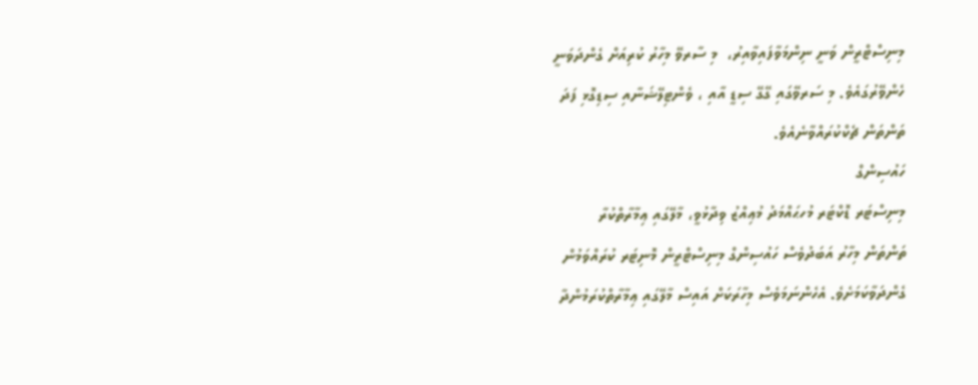މިނިސްޓްރީން ވަނީ ނިންމަވާފައިވާއިރު،  މި ސާރވޭ މިހާރު ކުރިއަށް ގެންދަވަނީ
ހެންވޭރުގައެވެ. މި ސަރވޭގައި ގޭގޭ ސިޑީ އާއި ، ވެންޓިލޭޝަނާއި ސިޑިގޮޅި ފަދަ
ތަންތަން ޗެކްކުރައްވާނެއެވެ.
ހައުސިންގް
މިނިސްޓަރ ޑޮކްޓަރ މުހޙައްމަދު މުޢިއްޒު ވިދާޅުވީ، މާލޭގައި ޢިމާރާތްކުރާ
ތަންތަން މިހާރު އަބަދުވެސް ހައުސިންގް މިނިސްޓްރީން މޮނިޓަރ ކުރައްވަމުން
ގެންދަވާކަމަށެވެ. އެހެންނަމަވެސް މިހާރަކަށް އައިސް މާލޭގައި ޢިމާރާތްކުރަމުންދާ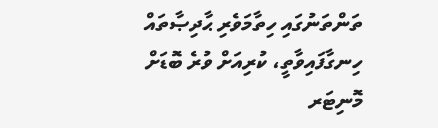ތަންތަނުގައި ހިތާމަވެރި ޙާދިޞާތައް ހިނގާފައިވާތީ، ކުރިއަށް ވުރެ ބޮޑަށް މޮނިޓަރ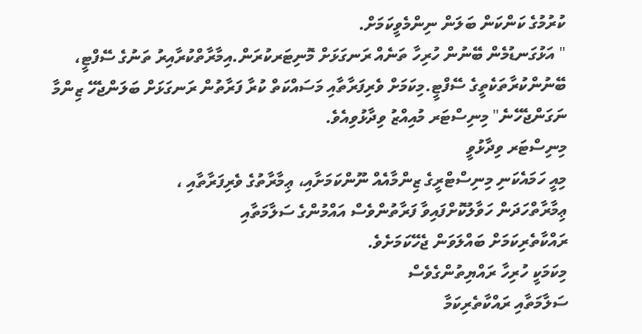ކުރުމުގެ ކަންކަން ބަލަން ނިންމެވީކަމަށް.
" އަޅުގަނޑުމެން ބޭނުން ހުރިހާ ތަނެއް ރަނގަޅަށް މޮނިޓަރކުރަން.އިމާރާތްކުރާއިރު ތަނުގެ ސޭފްޓީ، ބޭނުންކުރާތަކެތީގެ ސޭފްޓީ.މިކަމަށް ވެރިފަރާތާއި މަސައްކަތް ކުރާ ފަރާތުން ރަނގަޅަށް ބަލަންޖެހޭ ޒިންމާ ނަގަންޖެހޭނެ" މިނިސްޓަރ މުއިއްޒު ވިދާޅުވިއެވެ.
މިނިސްޓަރ ވިދާޅުވީ
މިއީ ހަމައެކަނި މިނިސްޓްރީގެ ޒިންމާއެއް ނޫންކަމަށާއި، ޢިމާރާތުގެ ވެރިފަރާތާއި ،
ޢިމާރާތްހަދަން ހަވާލުކޮށްފައިވާ ފަރާތުންވެސް އައްމުންގެ ސަލާމަތާއި
ރައްކާތެރިކަމަށް ބައްލަވަން ޖެހޭކަމަށެވެ.
މިކަމަކީ ހުރިހާ ރައްޔިތުންގެވެސް
ސަލާމަތާއި ރައްކާތެރިކަމާ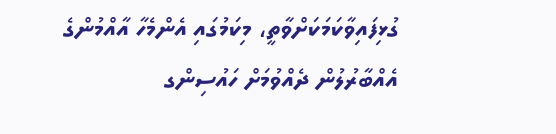ގުޅިފައިވާކަމަކަށްވާތީ، މިކަމުގައި އެންމެހާ އާއްމުންގެ
އެއްބާރުލުން ދެއްވުމަށް ހައުސިންގ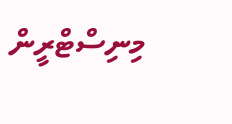މިނިސްޓްރީން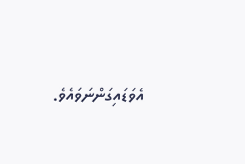އެވަޑައިގަންނަވައެވެ.